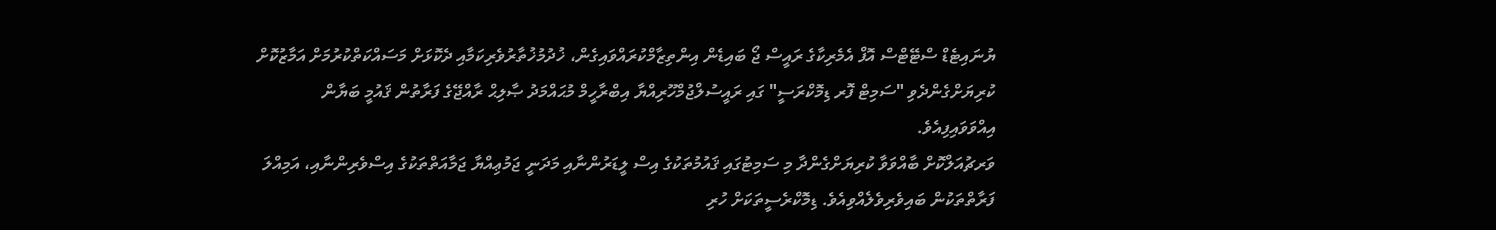ޔުނައިޓެޑް ސްޓޭޓްސް އޮފް އެމެރިކާގެ ރައީސް ޖޯ ބައިޑެން އިންތިޒާމްކުރައްވައިގެން، ޚުދުމުޚުތާރުވެރިކަމާއި ދެކޮޅަށް މަސައްކަތްކުރުމަށް އަމާޒުކޮށް ކުރިޔަށްގެންދެވި "ސަމިޓް ފޮރ ޑިމޮކްރަސީ" ގައި ރައީސުލްޖުމްހޫރިއްޔާ އިބްރާހީމް މުޙައްމަދު ޞާލިޙް ރާއްޖޭގެ ފަރާތުން ޤައުމީ ބަޔާން އިއްވަވައިފިއެވެ.
ވަރޗުއަލްކޮށް ބާއްވަވާ ކުރިޔަށްގެންދާ މި ސަމިޓުގައި ޤައުމުތަކުގެ އިސް ލީޑަރުންނާއި މަދަނީ ޖަމުޢިއްޔާ ޖަމާއަތްތަކުގެ އިސްވެރިންނާއި، އަމިއްލަ ފަރާތްތަކުން ބައިވެރިވެލެއްވިއެވެ. ޑިމޮކްރެސީތަކަށް ހުރި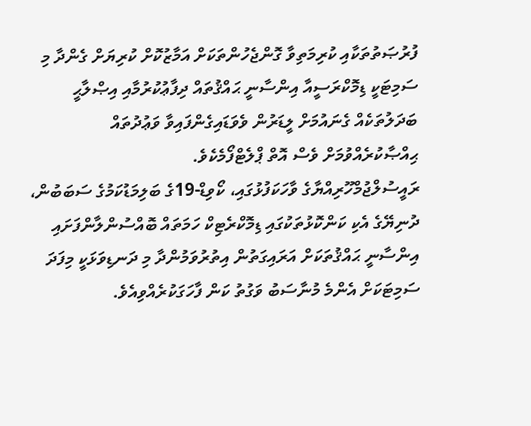ފުރުޞަތުތަކާއި ކުރިމަތިވާ ގޮންޖެހުންތަކަށް އަމާޒުކޮށް ކުރިޔަށް ގެންދާ މި ސަމިޓަކީ ޑިމޮކްރަސީއާ އިންސާނީ ޙައްޤުތައް ދިފާޢުކުރުމާއި އިޞްލާޙީ ބަދަލުތަކެއް ގެނައުމަށް ލީޑަރުން ވެވަޑައިގެންފައިވާ ވަޢުދުތައް ޙިއްޞާކުރެއްވުމަށް ވެސް އޮތް ޕްލެޓްފޯމެކެވެ.
ރައީސުލްޖުމްހޫރިއްޔާގެ ވާހަކަފުޅުގައި، ކޯވިޑް-19ގެ ބަލިމަޑުކަމުގެ ސަބަބުން، ދުނިޔޭގެ އެކި ކަންކޮޅުތަކުގައި ޑިމޮކްރެޓިކް ހަމަތައް ބޮއްސުންލާންފަށައި އިންސާނީ ޙައްޤުތަކަށް އަރައިގަތުން އިތުރުވަމުންދާ މި ދަނޑިވަޅަކީ މިފަދަ ސަމިޓަކަށް އެންމެ މުނާސަބު ވަގުތު ކަން ފާހަގަކުރެއްވިއެވެ.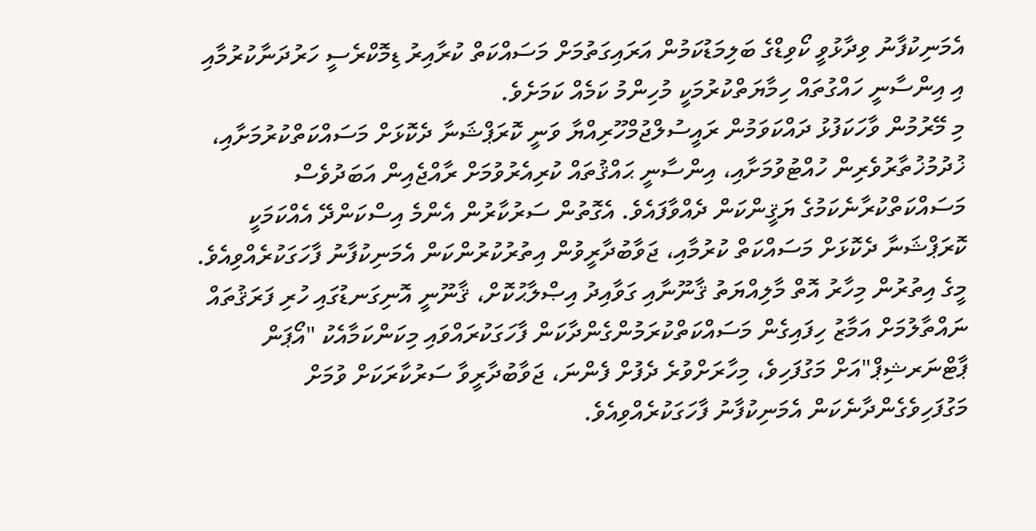އެމަނިކުފާނު ވިދާޅުވީ ކޯވިޑްގެ ބަލިމަޑުކަމުން އަރައިގަތުމަށް މަސައްކަތް ކުރާއިރު ޑިމޮކްރެސީ ހަރުދަނާކުރުމާއި އި އިންސާނީ ހައްގުތައް ހިމާޔަތްކުރުމަކީ މުހިންމު ކަމެއް ކަމަށެވެ.
މި މޭރުމުން ވާހަކަފުޅު ދައްކަވަމުން ރައީސުލްޖުމްހޫރިއްޔާ ވަނީ ކޮރަޕްޝަނާ ދެކޮޅަށް މަސައްކަތްކުރުމަށާއި، ޚުދުމުޚުތާރުވެރިން ހުއްޓުވުމަށާއި، އިންސާނީ ޙައްޤުތައް ކުރިއެރުވުމަށް ރާއްޖެއިން އަބަދުވެސް މަސައްކަތްކުރާނެކަމުގެ ޔަޤީންކަން ދެއްވާފައެވެ. އެގޮތުން ސަރުކާރުން އެންމެ އިސްކަންދޭ އެއްކަމަކީ ކޮރަޕްޝަނާ ދެކޮޅަށް މަސައްކަތް ކުރުމާއި، ޖަވާބުދާރީވުން އިތުރުކުރުންކަން އެމަނިކުފާނު ފާހަގަކުރެއްވިއެވެ. މީގެ އިތުރުން މިހާރު އޮތް މާލިއްޔަތު ޤާނޫނާއި ގަވާއިދު އިޞްލާޙުކޮށް، ޤާނޫނީ އޮނިގަނޑުގައި ހުރި ފަރަޤުތައް ނައްތާލުމަށް އަމާޒު ހިފައިގެން މަސައްކަތްކުރަމުންގެންދާކަން ފާހަގަކުރައްވައި މިކަންކަމާއެކު "އޯޕަން ޕާޓްނަރޝިޕް"އަށް މަގުފަހިވެ، މިހާރަށްވުރެ ދެފުށް ފެންނަ، ޖަވާބުދާރީވާ ސަރުކާރަކަށް ވުމަށް މަގުފަހިވެގެންދާނެކަން އެމަނިކުފާނު ފާހަގަކުރެއްވިއެވެ.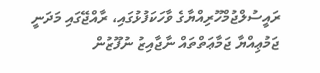ރައީސުލްޖުމްހޫރިއްޔާގެ ވާހަކަފުޅުގައި، ރާއްޖޭގައި މަދަނީ ޖަމުޢިއްޔާ ޖަމާޢަތްތައް ނާޖާއިޒު ނުފޫޒުން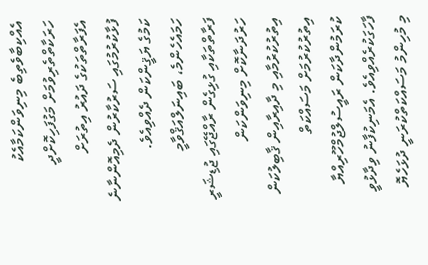އެއްކިބާވެތިބެ މިނިވަންކަމާއެކު ހަރަކާތްތެރިވުމަށް މަގުފަހިކޮށްދީ އެފަރާތްތަކުގެ ދައުރު އިތުރަށް ފުޅާކުރުމުގައި ސަރުކާރުން ދެމިއޮންނާނެ ކަމުގެ ޔަޤީންކަން ދެއްވިއެވެ. ހަމައެހެންމެ، ބައިނަލްއަޤްވާމީ ފަރާތްތަކާއި ގުޅިގެން ރާއްޖޭގައި ޖުޑިޝަރީ ހަރުދަނާކޮށް މިނިވަންކަން އިތުރުކުރުމާއި މި ދާއިރާއިން ޤާބިލުކަން އިތުރުކުރުމަށް މަސައްކަތް ކުރަމުންދާކަން ރައީސުލްޖުމްހޫރިއްޔާ ފާހަގަކުރެއްވިއެވެ. އެމަނިކުފާނު ވިދާޅުވީ މި މުހިންމު މަސައްކަތްކުރަނީ ދުޅަހެޔޮ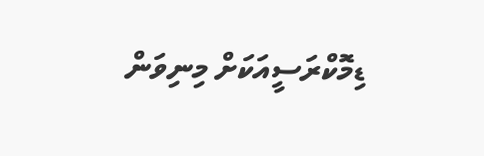ޑިމޮކްރަސީއަކަށް މިނިވަން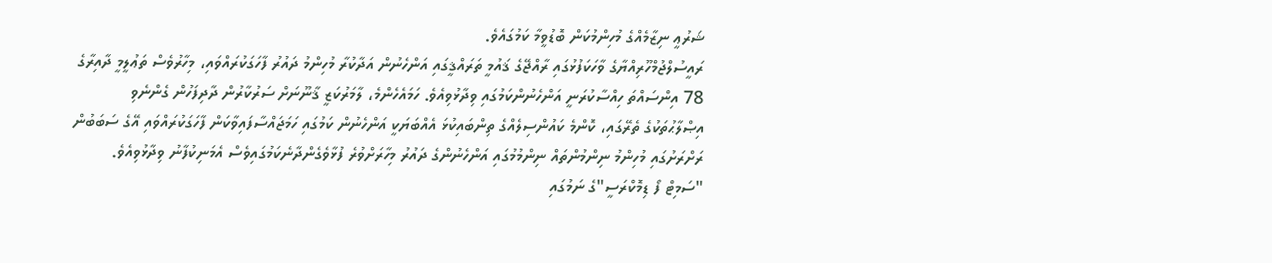ޝަރުޢީ ނިޒާމެއްގެ މުހިންމުކަން ބޮޑުވީމާ ކަމުގައެވެ.
ރައީސުލްޖުމްހޫރިއްޔާގެ ވާހަކަފުޅުގައި ރާއްޖޭގެ ޤައުމީ ތަރައްޤީގައި އަންހެނުން އަދާކުރާ މުހިންމު ދައުރު ފާހަގަކުރައްވައި، މިހާރުވެސް ތަޢުލީމީ ދާއިރާގެ 78 އިންސައްތަ ހިއްސާކުރަނީ އަންހެނުންކަމުގައި ވިދާޅުވިއެވެ. ހަމައެހެންމެ، ލާމަރުކަޒީ ޤާނޫނަށް ސަރުކާރުން ދާދިފަހުން ގެންނެވި އިޞްލާޙުތަކުގެ ތެރޭގައި، ކޮންމެ ކައުންސިލެއްގެ ތިންބައިކުޅަ އެއްބަޔަކީ އަންހެނުން ކަމުގައި ހަމަޖައްސާފައިވާކަން ފާހަގަކުރައްވައި އޭގެ ސަބަބުން ރަށްރަށުގައި މުހިންމު ނިންމުންތައް ނިންމުމުގައި އަންހެނުންގެ ދައުރު މިހާރަށްވުރެ ފުޅާވެގެންދާނެކަމުގައިވެސް އެމަނިކުފާނު ވިދާޅުވިއެވެ.
"ސަމިޓް ފޯ ޑިމޮކްރަސީ"ގެ ނަމުގައި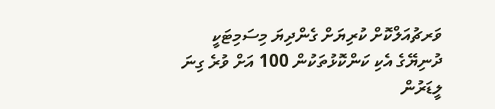ވަރޗުއަލްކޮށް ކުރިޔަށް ގެންދިޔަ މިސަމިޓަކީ ދުނިޔޭގެ އެކި ކަންކޮޅުތަކުން 100 އަށް ވުރެ ގިނަ ލީޑަރުން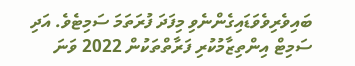ބައިވެރިވެވަޑައިގެންނެވި މިފަދަ ފުރަތަމަ ސަމިޓެވެ. އަދި ސަމިޓް އިންތިޒާމުކުރި ފަރާތްތަކުން 2022 ވަނަ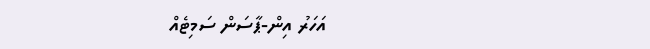އަހަރު އިން-ޕާސަން ސަމިޓެއް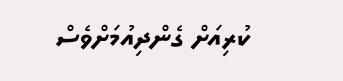ކުރިއަށް ގެންދިއުމަށްވެސް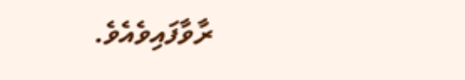ރާވާފައިވެއެވެ.